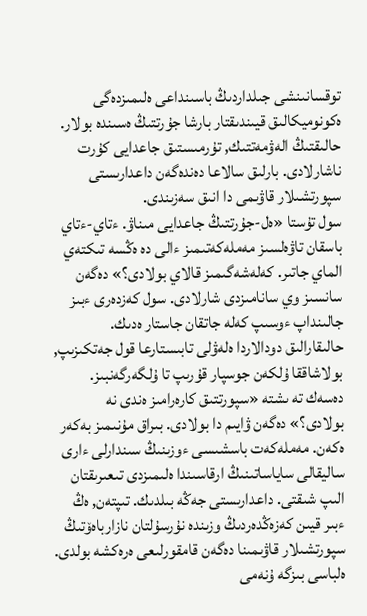توقسانىنشى جىلداردىڭ باسىنداعى ەلىمىزدەگى ەكونوميكالىق قيىندىقتار بارشا جۇرتتىڭ ەسىندە بولار. حالىقتىڭ الەۋمەتتىك, تۇرمىستىق جاعدايى كۇرت ناشارلادى. بارلىق سالاعا دەندەگەن داعدارىستى سپورتشىلار قاۋىمى دا انىق سەزىندى.
سول تۇستا «ەل-جۇرتتىڭ جاعدايى مىناۋ. ءتاي-ءتاي باسقان تاۋەلسىز مەملەكەتىمىز ءالى دە ەڭسە تىكتەي الماي جاتىر. كەلەشەگىمىز قالاي بولادى؟» دەگەن سانسىز وي سانامىزدى شارلادى. سول كەزدەرى ءبىز جالىنداپ ءوسىپ كەلە جاتقان جاستار ەدىك. حالىقارالىق دودالاردا ەلەۋلى تابىستارعا قول جەتكىزىپ, بولاشاققا ۇلكەن جوسپار قۇرىپ تا ۇلگەرگەنبىز.
دەسەك تە ىشتە «سپورتتىق كارەرامىز ەندى نە بولادى؟» دەگەن ۋايىم دا بولادى. بىراق مۇنىمىز بەكەر ەكەن. مەملەكەت باسشىسى ءوزىنىڭ سىندارلى ءارى ساليقالى ساياساتىنىڭ ارقاسىندا ەلىمىزدى تىعىرىقتان الىپ شىقتى. داعدارىستى جەڭە بىلدىك. تىپتەن, ەڭ ءبىر قيىن كەزەڭدەردىڭ وزىندە نۇرسۇلتان نازارباەۆتىڭ سپورتشىلار قاۋىمىنا دەگەن قامقورلىعى ەرەكشە بولدى. ەلباسى بىزگە ۇنەمى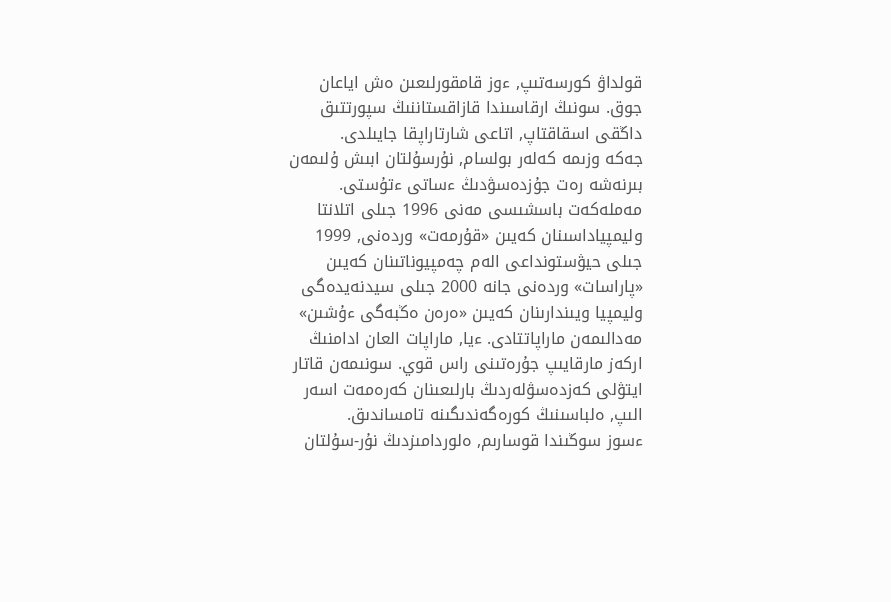قولداۋ كورسەتىپ, ءوز قامقورلىعىن ەش اياعان جوق. سونىڭ ارقاسىندا قازاقستاننىڭ سپورتتىق داڭقى اسقاقتاپ, اتاعى شارتاراپقا جايىلدى.
جەكە وزىمە كەلەر بولسام, نۇرسۇلتان ابىش ۇلىمەن بىرنەشە رەت جۇزدەسۋدىڭ ءساتى ءتۇستى. مەملەكەت باسشىسى مەنى 1996 جىلى اتلانتا وليمپياداسىنان كەيىن «قۇرمەت» وردەنى, 1999 جىلى حيۋستونداعى الەم چەمپيوناتىنان كەيىن «پاراسات» وردەنى جانە 2000 جىلى سيدنەيدەگى وليمپيا ويىندارىنان كەيىن «ەرەن ەڭبەگى ءۇشىن» مەدالىمەن ماراپاتتادى. ءيا, ماراپات العان ادامنىڭ اركەز مارقايىپ جۇرەتىنى راس قوي. سونىمەن قاتار ايتۋلى كەزدەسۋلەردىڭ بارلىعىنان كەرەمەت اسەر الىپ, ەلباسىنىڭ كورەگەندىگىنە تامساندىق.
ءسوز سوڭىندا قوسارىم, ەلوردامىزدىڭ نۇر-سۇلتان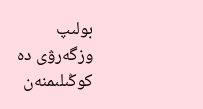بولىپ وزگەرۋى دە كوڭىلىمنەن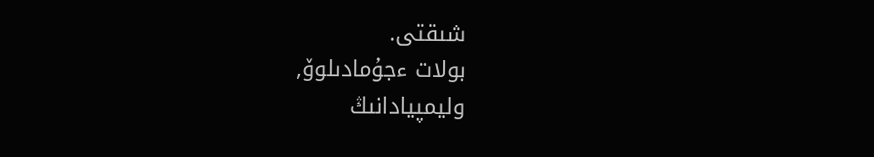شىقتى.
بولات ءجۇمادىلوۆ,
وليمپيادانىڭ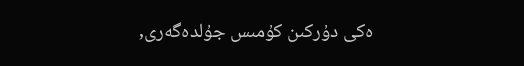ەكى دۇركىن كۇمىس جۇلدەگەرى,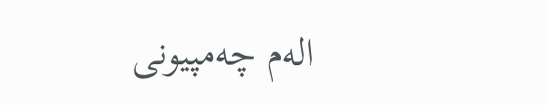الەم چەمپيونى